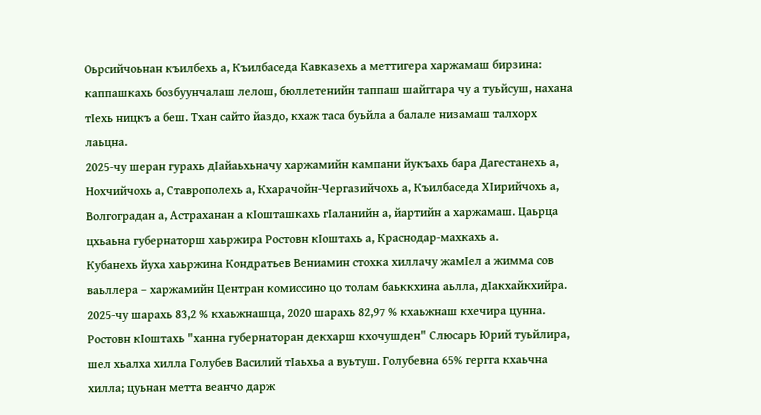Оьрсийчоьнан къилбехь а, Къилбаседа Кавказехь а меттигера харжамаш бирзина: каппашкахь бозбуунчалаш лелош, бюллетенийн таппаш шайггара чу а туьйсуш, нахана тIехь ницкъ а беш. Тхан сайто йаздо, кхаж таса буьйла а балале низамаш талхорх лаьцна.
2025-чу шеран гурахь дӀайаьхьначу харжамийн кампани йукъахь бара Дагестанехь а, Нохчийчохь а, Ставрополехь а, Кхарачойн-Чергазийчохь а, Къилбаседа ХӀирийчохь а, Волгоградан а, Астраханан а кӀошташкахь гӀаланийн а, йартийн а харжамаш. Цаьрца цхьаьна губернаторш хаьржира Ростовн кIоштахь а, Краснодар-махкахь а.
Кубанехь йуха хаьржина Кондратьев Вениамин стохка хиллачу жамIел а жимма сов ваьллера – харжамийн Центран комиссино цо толам баьккхина аьлла, дIакхайкхийра. 2025-чу шарахь 83,2 % кхаьжнашца, 2020 шарахь 82,97 % кхаьжнаш кхечира цунна. Ростовн кIоштахь "ханна губернаторан декхарш кхочушден" Слюсарь Юрий туьйлира, шел хьалха хилла Голубев Василий тIаьхьа а вуьтуш. Голубевна 65% гергга кхаьчна хилла; цуьнан метта веанчо дарж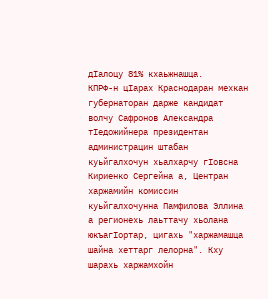дIалоцу 81% кхаьжнашца.
КПРФ-н цIарах Краснодаран мехкан губернаторан дарже кандидат волчу Сафронов Александра тӀедожийнера президентан администрацин штабан куьйгалхочун хьалхарчу гӀовсна Кириенко Сергейна а, Центран харжамийн комиссин куьйгалхочунна Памфилова Эллина а регионехь лаьттачу хьолана юкъагӀортар, цигахь "харжамашца шайна хеттарг лелорна". Кху шарахь харжамхойн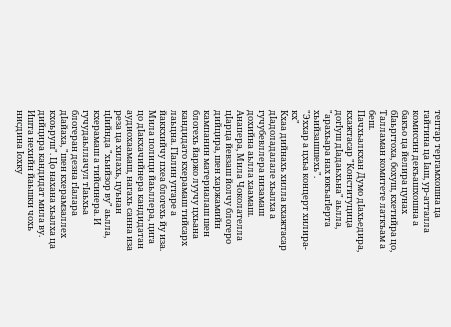тептар тергамхошна ца гайтина ца Iаш, ур-атталла комиссин декъашхошна а бакъо ца йелира цунах бIаьргтоха, бохуш, кхетийра цо, Талламан комитете латкъам а беш.
Пачхьалкхан Думо дӀахьедира, кхажтасар "Конституцица догӀуш дӀадаьхьна" аьлла, "арахьара нах юкъагӀерта хьийзашшехь".
"Эххар а цхьа концерт хилира-кх"
Кхаа дийнахь хилла кхажтасар дӀадоладалале хьалха а гучубевллера низамаш дохийна аьлла хаамаш. Анапера, Мила Чоколателла цIарца йевзаш йолчу блогеро дийцира, шен харжамийн кампанин материалаш шен блогехь йаржо луучу цхьана кандидато кхерамаш тийсарх лаьцна. ГӀалин уггаре а йаккхийчу пхеа блогехь йу иза. Мила полици йаьллера, цига цо дӀакхачийнера кандидатан аудиохаамаш, нагахь санна иза реза ца хилахь, цуьнан цIийнда "хьийзор ву" аьлла, кхерамаш а тийсинера. И гучудаьллачул тӀаьхьа блогеран дезна гӀалара дӀайаха, "шен кхерамзаллех кхоьруш". Цо нахана хьалха ца дийцира кандидат мила ву.
Ишта нехийн йаьшки чохь нисдина Iохку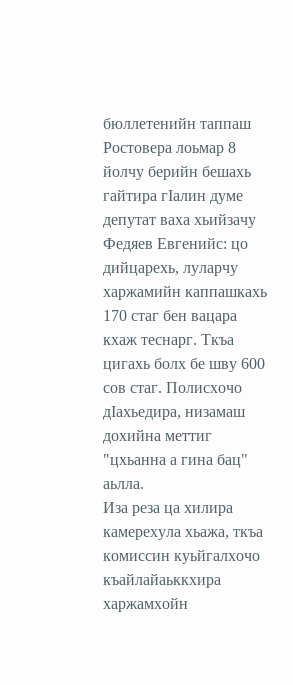бюллетенийн таппаш Ростовера лоьмар 8 йолчу берийн бешахь гайтира гIалин думе депутат ваха хьийзачу Федяев Евгенийс: цо дийцарехь, луларчу харжамийн каппашкахь 170 стаг бен вацара кхаж теснарг. Ткъа цигахь болх бе шву 600 сов стаг. Полисхочо дIахьедира, низамаш дохийна меттиг "цхьанна а гина бац" аьлла.
Иза реза ца хилира камерехула хьажа, ткъа комиссин куьйгалхочо къайлайаьккхира харжамхойн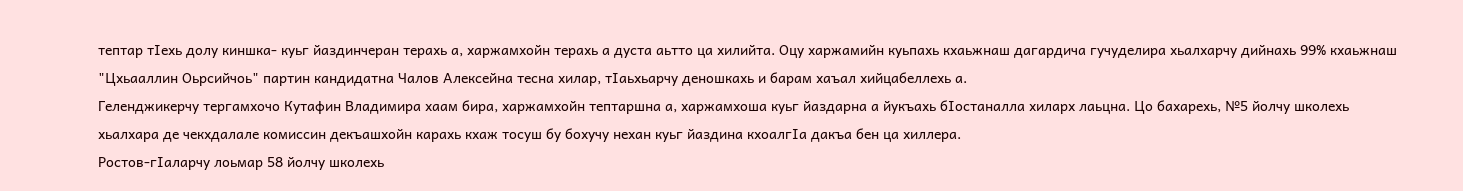тептар тӀехь долу киншка- куьг йаздинчеран терахь а, харжамхойн терахь а дуста аьтто ца хилийта. Оцу харжамийн куьпахь кхаьжнаш дагардича гучуделира хьалхарчу дийнахь 99% кхаьжнаш "Цхьааллин Оьрсийчоь" партин кандидатна Чалов Алексейна тесна хилар, тӀаьхьарчу деношкахь и барам хаъал хийцабеллехь а.
Геленджикерчу тергамхочо Кутафин Владимира хаам бира, харжамхойн тептаршна а, харжамхоша куьг йаздарна а йукъахь бIостаналла хиларх лаьцна. Цо бахарехь, №5 йолчу школехь хьалхара де чекхдалале комиссин декъашхойн карахь кхаж тосуш бу бохучу нехан куьг йаздина кхоалгӀа дакъа бен ца хиллера.
Ростов-гӀаларчу лоьмар 58 йолчу школехь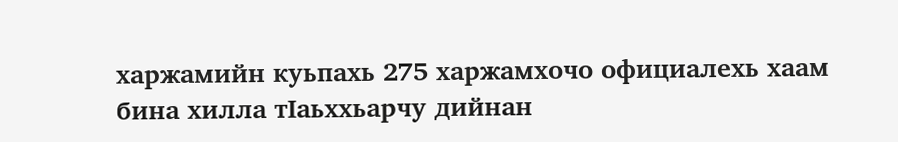харжамийн куьпахь 275 харжамхочо официалехь хаам бина хилла тӀаьххьарчу дийнан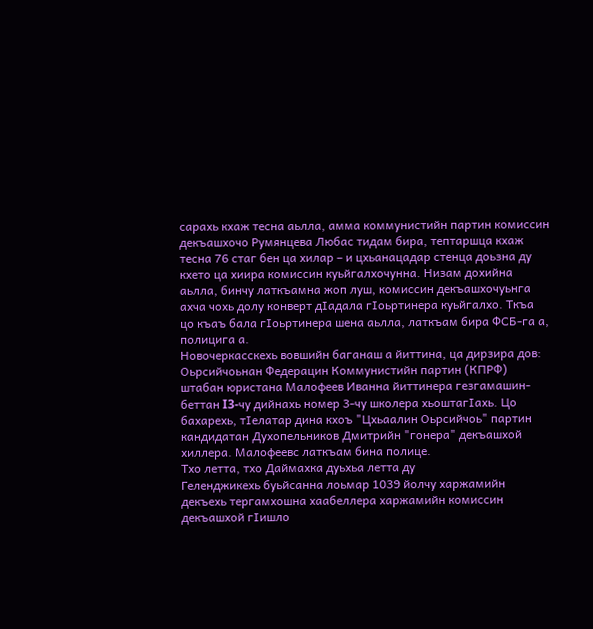сарахь кхаж тесна аьлла, амма коммунистийн партин комиссин декъашхочо Румянцева Любас тидам бира, тептаршца кхаж тесна 76 стаг бен ца хилар – и цхьанацадар стенца доьзна ду кхето ца хиира комиссин куьйгалхочунна. Низам дохийна аьлла, бинчу латкъамна жоп луш, комиссин декъашхочуьнга ахча чохь долу конверт дӀадала гӀоьртинера куьйгалхо. Ткъа цо къаъ бала гIоьртинера шена аьлла, латкъам бира ФСБ-га а, полицига а.
Новочеркасскехь вовшийн баганаш а йиттина, ца дирзира дов: Оьрсийчоьнан Федерацин Коммунистийн партин (КПРФ) штабан юристана Малофеев Иванна йиттинера гезгамашин-беттан I3-чу дийнахь номер 3-чу школера хьоштагIахь. Цо бахарехь, тӀелатар дина кхоъ "Цхьаалин Оьрсийчоь" партин кандидатан Духопельников Дмитрийн "гонера" декъашхой хиллера. Малофеевс латкъам бина полице.
Тхо летта, тхо Даймахка дуьхьа летта ду
Геленджикехь буьйсанна лоьмар 1039 йолчу харжамийн декъехь тергамхошна хаабеллера харжамийн комиссин декъашхой гӀишло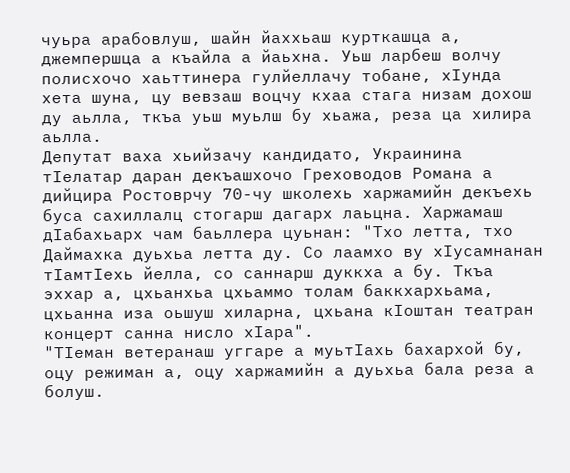чуьра арабовлуш, шайн йаххьаш курткашца а, джемпершца а къайла а йаьхна. Уьш ларбеш волчу полисхочо хаьттинера гулйеллачу тобане, хӀунда хета шуна, цу вевзаш воцчу кхаа стага низам дохош ду аьлла, ткъа уьш муьлш бу хьажа, реза ца хилира аьлла.
Депутат ваха хьийзачу кандидато, Украинина тӀелатар даран декъашхочо Греховодов Романа а дийцира Ростоврчу 70-чу школехь харжамийн декъехь буса сахиллалц стогарш дагарх лаьцна. Харжамаш дIабахьарх чам баьллера цуьнан: "Тхо летта, тхо Даймахка дуьхьа летта ду. Со лаамхо ву хIусамнанан тIамтIехь йелла, со саннарш дуккха а бу. Ткъа эххар а, цхьанхьа цхьаммо толам баккхархьама, цхьанна иза оьшуш хиларна, цхьана кӀоштан театран концерт санна нисло хIара".
"ТӀеман ветеранаш уггаре а муьтӀахь бахархой бу, оцу режиман а, оцу харжамийн а дуьхьа бала реза а болуш.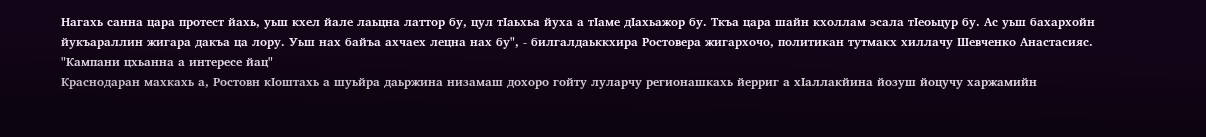Нагахь санна цара протест йахь, уьш кхел йале лаьцна латтор бу, цул тӀаьхьа йуха а тIаме дӀахьажор бу. Ткъа цара шайн кхоллам эсала тӀеоьцур бу. Ас уьш бахархойн йукъараллин жигара дакъа ца лору. Уьш нах байъа ахчаех лецна нах бу", - билгалдаьккхира Ростовера жигархочо, политикан тутмакх хиллачу Шевченко Анастасияс.
"Кампани цхьанна а интересе йац"
Краснодаран махкахь а, Ростовн кӀоштахь а шуьйра даьржина низамаш дохоро гойту луларчу регионашкахь йерриг а хӀаллакйина йозуш йоцучу харжамийн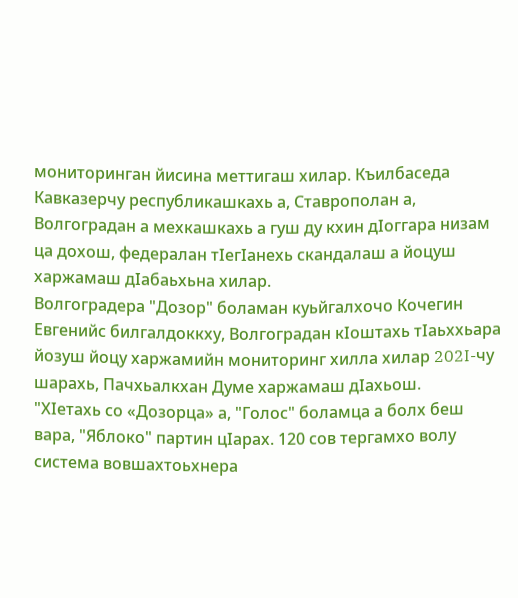мониторинган йисина меттигаш хилар. Къилбаседа Кавказерчу республикашкахь а, Ставрополан а, Волгоградан а мехкашкахь а гуш ду кхин дIоггара низам ца дохош, федералан тӀегӀанехь скандалаш а йоцуш харжамаш дӀабаьхьна хилар.
Волгоградера "Дозор" боламан куьйгалхочо Кочегин Евгенийс билгалдоккху, Волгоградан кӀоштахь тӀаьххьара йозуш йоцу харжамийн мониторинг хилла хилар 202I-чу шарахь, Пачхьалкхан Думе харжамаш дӀахьош.
"ХӀетахь со «Дозорца» а, "Голос" боламца а болх беш вара, "Яблоко" партин цӀарах. 120 сов тергамхо волу система вовшахтоьхнера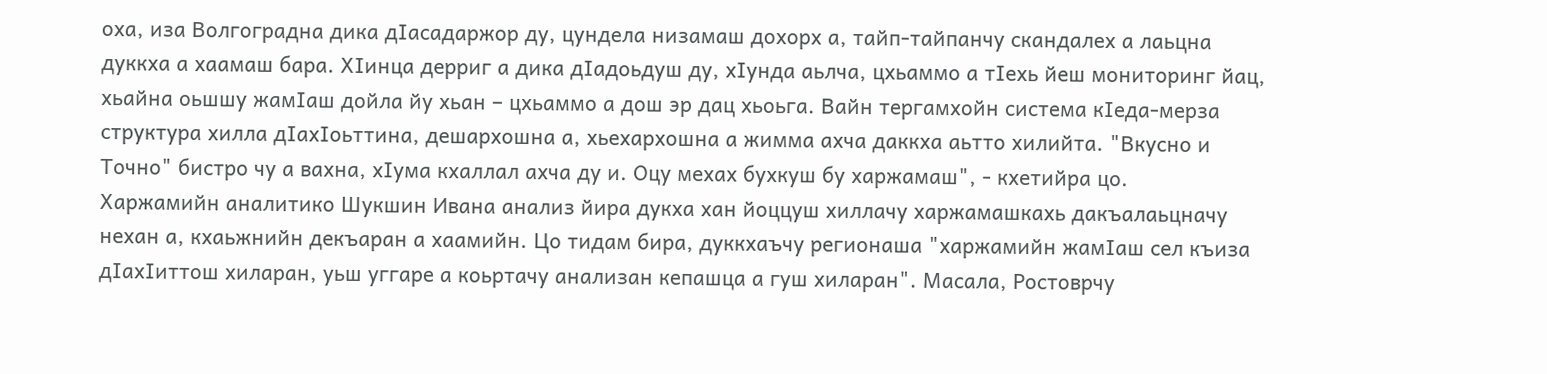оха, иза Волгоградна дика дӀасадаржор ду, цундела низамаш дохорх а, тайп-тайпанчу скандалех а лаьцна дуккха а хаамаш бара. ХӀинца дерриг а дика дӀадоьдуш ду, хӀунда аьлча, цхьаммо а тIехь йеш мониторинг йац, хьайна оьшшу жамIаш дойла йу хьан – цхьаммо а дош эр дац хьоьга. Вайн тергамхойн система кӀеда-мерза структура хилла дӀахӀоьттина, дешархошна а, хьехархошна а жимма ахча даккха аьтто хилийта. "Вкусно и Точно" бистро чу а вахна, хIума кхаллал ахча ду и. Оцу мехах бухкуш бу харжамаш", - кхетийра цо.
Харжамийн аналитико Шукшин Ивана анализ йира дукха хан йоццуш хиллачу харжамашкахь дакъалаьцначу нехан а, кхаьжнийн декъаран а хаамийн. Цо тидам бира, дуккхаъчу регионаша "харжамийн жамӀаш сел къиза дӀахӀиттош хиларан, уьш уггаре а коьртачу анализан кепашца а гуш хиларан". Масала, Ростоврчу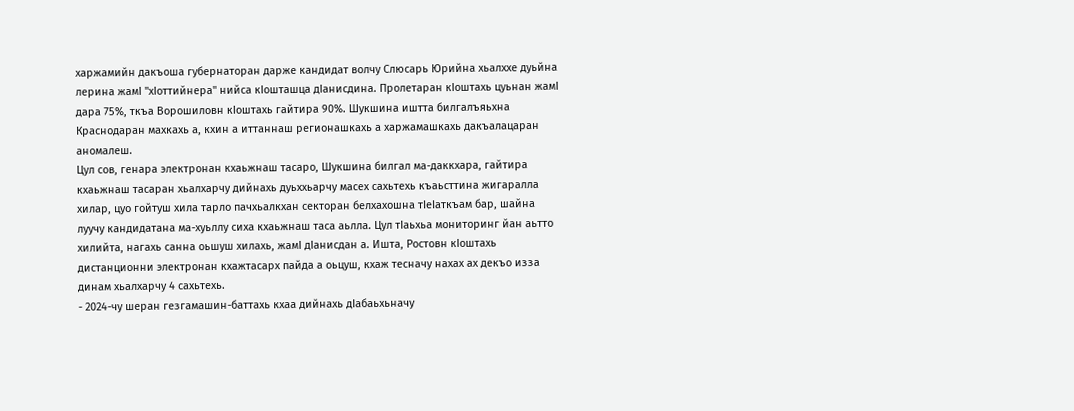харжамийн дакъоша губернаторан дарже кандидат волчу Слюсарь Юрийна хьалххе дуьйна лерина жамӀ "хӀоттийнера" нийса кӀошташца дIанисдина. Пролетаран кӀоштахь цуьнан жамӀ дара 75%, ткъа Ворошиловн кӀоштахь гайтира 90%. Шукшина иштта билгалъяьхна Краснодаран махкахь а, кхин а иттаннаш регионашкахь а харжамашкахь дакъалацаран аномалеш.
Цул сов, генара электронан кхаьжнаш тасаро, Шукшина билгал ма-даккхара, гайтира кхаьжнаш тасаран хьалхарчу дийнахь дуьххьарчу масех сахьтехь къаьсттина жигаралла хилар, цуо гойтуш хила тарло пачхьалкхан секторан белхахошна тӀеӀаткъам бар, шайна луучу кандидатана ма-хуьллу сиха кхаьжнаш таса аьлла. Цул тӀаьхьа мониторинг йан аьтто хилийта, нагахь санна оьшуш хилахь, жамӀ дӀанисдан а. Ишта, Ростовн кӀоштахь дистанционни электронан кхажтасарх пайда а оьцуш, кхаж тесначу нахах ах декъо изза динам хьалхарчу 4 сахьтехь.
- 2024-чу шеран гезгамашин-баттахь кхаа дийнахь дӀабаьхьначу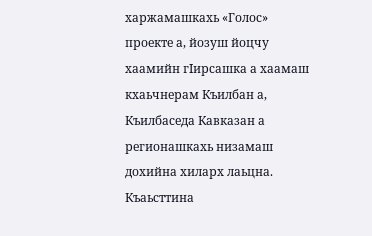харжамашкахь «Голос» проекте а, йозуш йоцчу хаамийн гӀирсашка а хаамаш кхаьчнерам Къилбан а, Къилбаседа Кавказан а регионашкахь низамаш дохийна хиларх лаьцна. Къаьсттина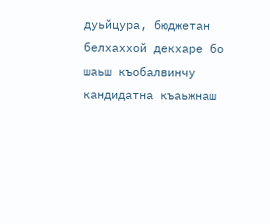дуьйцура, бюджетан белхаххой декхаре бо шаьш къобалвинчу кандидатна къаьжнаш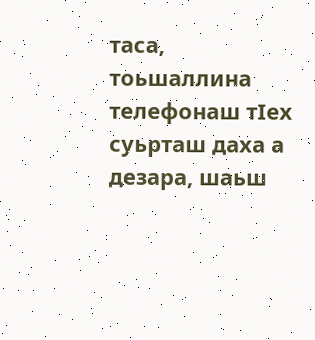таса, тоьшаллина телефонаш тIех суьрташ даха а дезара, шаьш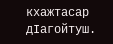кхажтасар дIагойтуш.